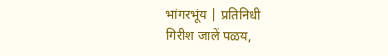भांगरभूंय | प्रतिनिधी
गिरीश जालें पळय,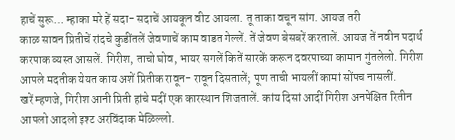हाचें सुरू… म्हाका मरे हें सदा- सदाचें आयकून वीट आयला. तू ताका वचून सांग. आयज तरी
काळ सावन प्रितीचें रांदचे कुडींतलें जेवणाचें काम वाडत गेल्लें. तें जेवण बेसबरें करतालें. आयज तें नवीन पदार्थ करपाक व्यस्त आसलें. गिरीश, ताचो घोव, भायर सगलें कितें सारकें करून दवरपाच्या कामान गुंतलेलो. गिरीश आपले मदतीक येयत काय अशें प्रितीक रावून- रावून दिसतालें; पूण ताची भायलीं कामां सोंपच नासलीं.
खरें म्हणजे, गिरीश आनी प्रिती हांचे मदीं एक कारस्थान शिजतालें. कांय दिसां आदीं गिरीश अनपेक्षित रितीन आपलो आदलो इश्ट अरविंदाक मेळिल्लो.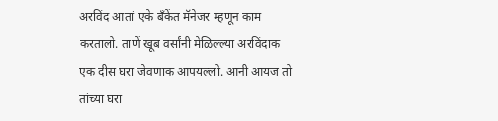अरविंद आतां एके बँकेंत मॅनेजर म्हणून काम करतालो. ताणें खूब वर्सांनी मेळिल्ल्या अरविंदाक एक दीस घरा जेवणाक आपयल्लो. आनी आयज तो तांच्या घरा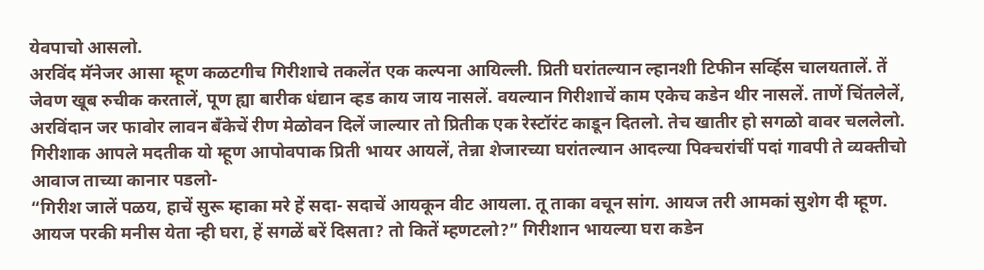येवपाचो आसलो.
अरविंद मॅनेजर आसा म्हूण कळटगीच गिरीशाचे तकलेंत एक कल्पना आयिल्ली. प्रिती घरांतल्यान ल्हानशी टिफीन सर्व्हिस चालयतालें. तें जेवण खूब रुचीक करतालें, पूण ह्या बारीक धंद्यान व्हड काय जाय नासलें. वयल्यान गिरीशाचें काम एकेच कडेन थीर नासलें. ताणें चिंतलेलें, अरविंदान जर फावोर लावन बँकेचें रीण मेळोवन दिलें जाल्यार तो प्रितीक एक रेस्टॉरंट काडून दितलो. तेच खातीर हो सगळो वावर चललेलो.
गिरीशाक आपले मदतीक यो म्हूण आपोवपाक प्रिती भायर आयलें, तेन्ना शेजारच्या घरांतल्यान आदल्या पिक्चरांचीं पदां गावपी ते व्यक्तीचो आवाज ताच्या कानार पडलो-
“गिरीश जालें पळय, हाचें सुरू म्हाका मरे हें सदा- सदाचें आयकून वीट आयला. तू ताका वचून सांग. आयज तरी आमकां सुशेग दी म्हूण. आयज परकी मनीस येता न्ही घरा, हें सगळें बरें दिसता? तो कितें म्हणटलो?” गिरीशान भायल्या घरा कडेन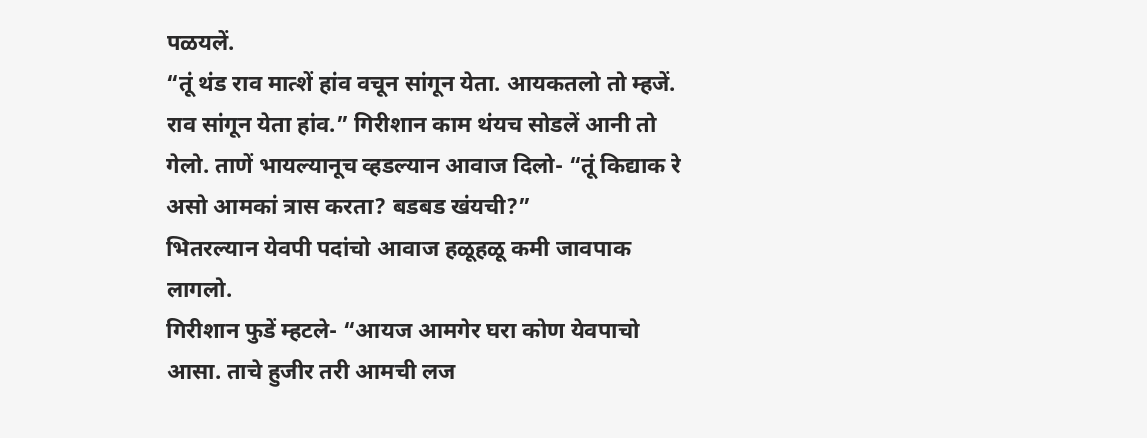पळयलें.
“तूं थंड राव मात्शें हांव वचून सांगून येता. आयकतलो तो म्हजें. राव सांगून येता हांव.” गिरीशान काम थंयच सोडलें आनी तो गेलो. ताणें भायल्यानूच व्हडल्यान आवाज दिलो- “तूं किद्याक रे असो आमकां त्रास करता? बडबड खंयची?”
भितरल्यान येवपी पदांचो आवाज हळूहळू कमी जावपाक लागलो.
गिरीशान फुडें म्हटले- “आयज आमगेर घरा कोण येवपाचो आसा. ताचे हुजीर तरी आमची लज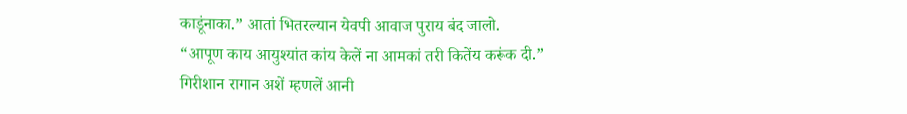काडूंनाका.” आतां भितरल्यान येवपी आवाज पुराय बंद जालो.
“आपूण काय आयुश्यांत कांय केलें ना आमकां तरी कितेंय करूंक दी.”
गिरीशान रागान अशें म्हणलें आनी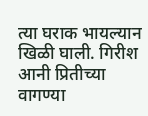त्या घराक भायल्यान खिळी घाली. गिरीश आनी प्रितीच्या वागण्या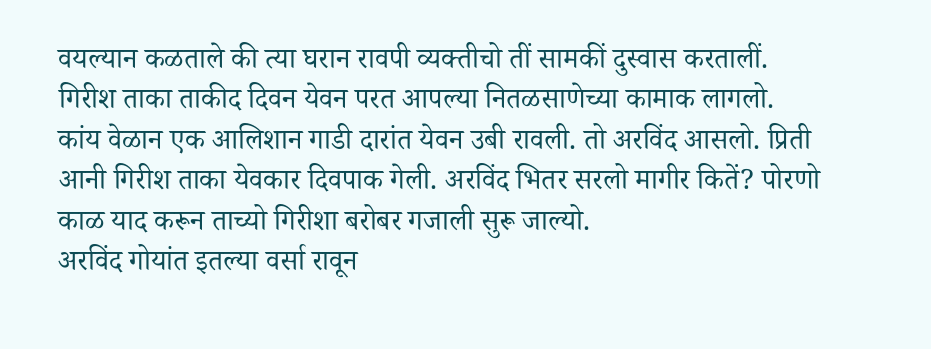वयल्यान कळताले की त्या घरान रावपी व्यक्तीचो तीं सामकीं दुस्वास करतालीं. गिरीश ताका ताकीद दिवन येवन परत आपल्या नितळसाणेच्या कामाक लागलो.
कांय वेळान एक आलिशान गाडी दारांत येवन उबी रावली. तो अरविंद आसलो. प्रिती आनी गिरीश ताका येवकार दिवपाक गेली. अरविंद भितर सरलो मागीर कितें? पोरणो काळ याद करून ताच्यो गिरीशा बरोबर गजाली सुरू जाल्यो.
अरविंद गोयांत इतल्या वर्सा रावून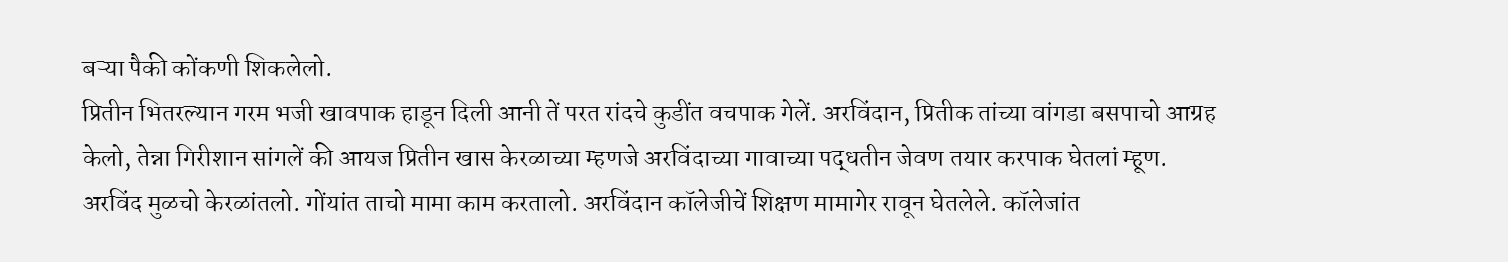बऱ्या पैकी कोंकणी शिकलेलो.
प्रितीन भितरल्यान गरम भजी खावपाक हाडून दिली आनी तें परत रांदचे कुडींत वचपाक गेलें. अरविंदान, प्रितीक तांच्या वांगडा बसपाचो आग्रह केलो, तेन्ना गिरीशान सांगलें की आयज प्रितीन खास केरळाच्या म्हणजे अरविंदाच्या गावाच्या पद्धतीन जेवण तयार करपाक घेतलां म्हूण.
अरविंद मुळचो केरळांतलो. गोंयांत ताचो मामा काम करतालो. अरविंदान कॉलेजीचें शिक्षण मामागेर रावून घेतलेले. कॉलेजांत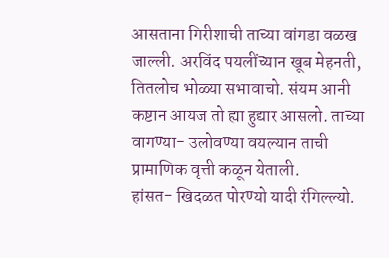आसताना गिरीशाची ताच्या वांगडा वळख जाल्ली. अरविंद पयलींच्यान खूब मेहनती, तितलोच भोळ्या सभावाचो. संयम आनी कष्टान आयज तो ह्या हुद्यार आसलो. ताच्या वागण्या- उलोवण्या वयल्यान ताची प्रामाणिक वृत्ती कळून येताली.
हांसत- खिदळत पोरण्यो यादी रंगिल्ल्यो.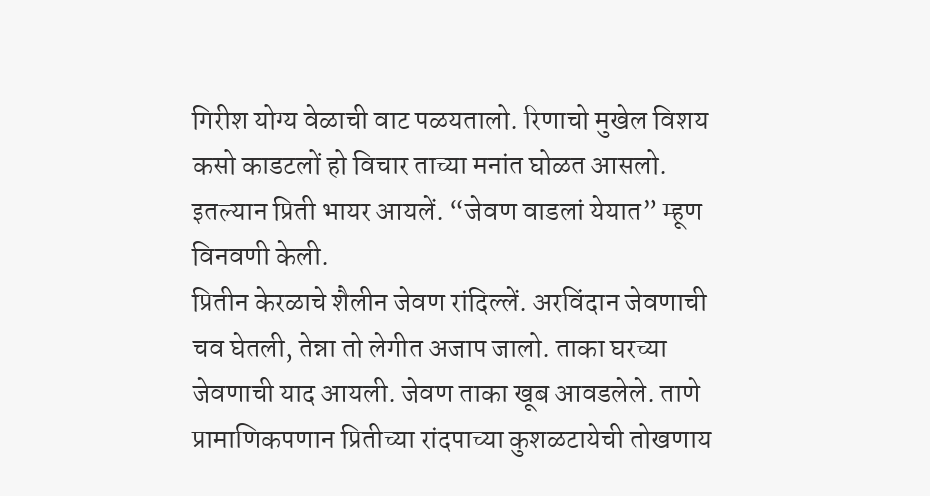गिरीश योग्य वेळाची वाट पळयतालो. रिणाचो मुखेल विशय कसो काडटलों हो विचार ताच्या मनांत घोळत आसलो. इतल्यान प्रिती भायर आयलें. “जेवण वाडलां येयात” म्हूण विनवणी केली.
प्रितीन केरळाचे शैलीन जेवण रांदिल्लें. अरविंदान जेवणाची चव घेतली, तेन्ना तो लेगीत अजाप जालो. ताका घरच्या जेवणाची याद आयली. जेवण ताका खूब आवडलेले. ताणे प्रामाणिकपणान प्रितीच्या रांदपाच्या कुशळटायेची तोखणाय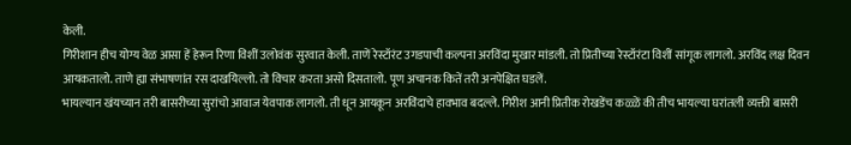केली.
गिरीशान हीच योग्य वेळ आसा हें हेरून रिणा विशीं उलोवंक सुरवात केली. ताणें रेस्टॉरंट उगडपाची कल्पना अरविंदा मुखार मांडली. तो प्रितीच्या रेस्टॉरंटा विशीं सांगूक लागलो. अरविंद लक्ष दिवन आयकतालो. ताणे ह्या संभाषणांत रस दाखयिल्लो. तो विचार करता असो दिसतालो. पूण अचानक कितें तरी अनपेक्षित घडलें.
भायल्यान खंयच्यान तरी बासरीच्या सुरांचो आवाज येवपाक लागलो. ती धून आयकून अरविंदाचे हावभाव बदल्ले. गिरीश आनी प्रितीक रोखडेंच कळ्ळें की तीच भायल्या घरांतली व्यक्ती बासरी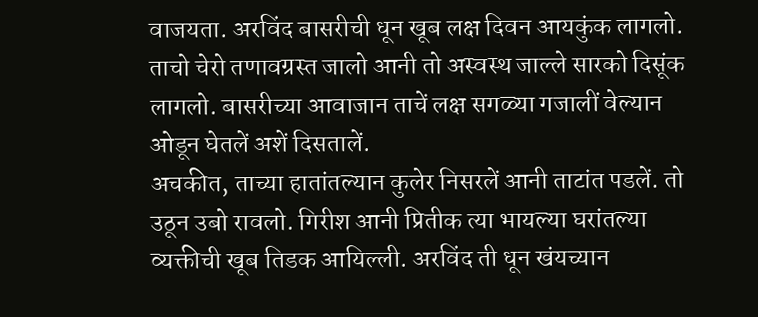वाजयता. अरविंद बासरीची धून खूब लक्ष दिवन आयकुंक लागलो. ताचो चेरो तणावग्रस्त जालो आनी तो अस्वस्थ जाल्ले सारको दिसूंक लागलो. बासरीच्या आवाजान ताचें लक्ष सगळ्या गजालीं वेल्यान ओडून घेतलें अशें दिसतालें.
अचकीत, ताच्या हातांतल्यान कुलेर निसरलें आनी ताटांत पडलें. तो उठून उबो रावलो. गिरीश आनी प्रितीक त्या भायल्या घरांतल्या व्यक्तीची खूब तिडक आयिल्ली. अरविंद ती धून खंयच्यान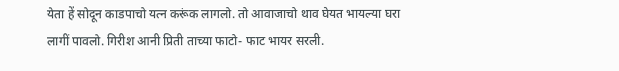येता हें सोदून काडपाचो यत्न करूंक लागलो. तो आवाजाचो थाव घेयत भायल्या घरा लागीं पावलो. गिरीश आनी प्रिती ताच्या फाटो- फाट भायर सरली.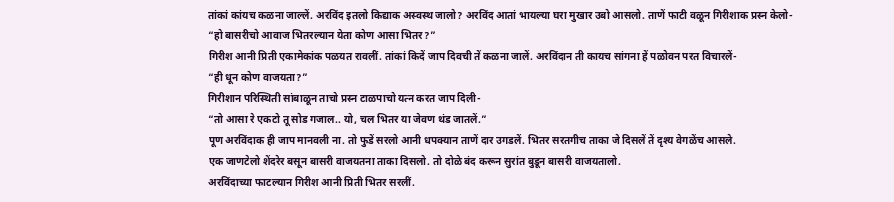तांकां कांयच कळना जाल्लें. अरविंद इतलो किद्याक अस्वस्थ जालो? अरविंद आतां भायल्या घरा मुखार उबो आसलो. ताणें फाटी वळून गिरीशाक प्रस्न केलो- “हो बासरीचो आवाज भितरल्यान येता कोण आसा भितर?”
गिरीश आनी प्रिती एकामेकांक पळयत रावलीं. तांकां किदें जाप दिवची तें कळना जालें. अरविंदान ती कायच सांगना हें पळोवन परत विचारलें-
“ही धून कोण वाजयता?”
गिरीशान परिस्थिती सांबाळून ताचो प्रस्न टाळपाचो यत्न करत जाप दिली-
“तो आसा रे एकटो तू सोड गजाल.. यो, चल भितर या जेवण थंड जातलें.”
पूण अरविंदाक ही जाप मानवली ना. तो फुडें सरलो आनी धपक्यान ताणें दार उगडलें. भितर सरतगीच ताका जे दिसलें तें दृश्य वेगळेंच आसले.
एक जाणटेलो शेंदरेर बसून बासरी वाजयतना ताका दिसलो. तो दोळे बंद करून सुरांत बुडून बासरी वाजयतालो.
अरविंदाच्या फाटल्यान गिरीश आनी प्रिती भितर सरलीं.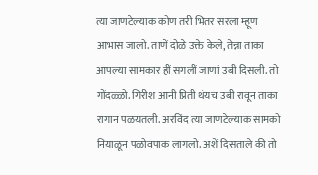त्या जाणटेल्याक कोण तरी भितर सरला म्हूण आभास जालो. ताणें दोळे उक्ते केले, तेन्ना ताका आपल्या सामकार हीं सगलीं जाणां उबी दिसली. तो गोंदळ्ळो. गिरीश आनी प्रिती थंयच उबी रावून ताका रागान पळयतली. अरविंद त्या जाणटेल्याक सामको नियाळून पळोवपाक लागलो. अशें दिसताले की तो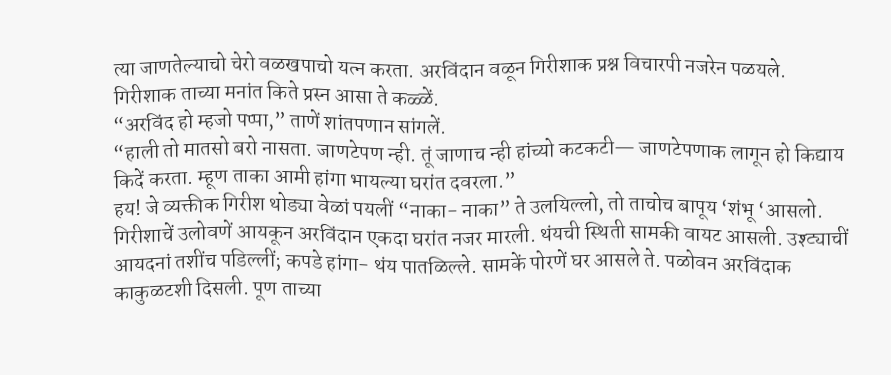त्या जाणतेल्याचो चेरो वळखपाचो यत्न करता. अरविंदान वळून गिरीशाक प्रश्न विचारपी नजरेन पळयले.
गिरीशाक ताच्या मनांत किते प्रस्न आसा ते कळ्ळें.
“अरविंद हो म्हजो पप्पा,” ताणें शांतपणान सांगलें.
“हाली तो मातसो बरो नासता. जाणटेपण न्ही. तूं जाणाच न्ही हांच्यो कटकटी— जाणटेपणाक लागून हो किद्याय किदें करता. म्हूण ताका आमी हांगा भायल्या घरांत दवरला.”
हय! जे व्यक्तीक गिरीश थोड्या वेळां पयलीं “नाका- नाका” ते उलयिल्लो, तो ताचोच बापूय ‘शंभू ‘आसलो.
गिरीशाचें उलोवणें आयकून अरविंदान एकदा घरांत नजर मारली. थंयची स्थिती सामकी वायट आसली. उश्ट्याचीं आयदनां तशींच पडिल्लीं; कपडे हांगा- थंय पातळिल्ले. सामकें पोरणें घर आसले ते. पळोवन अरविंदाक काकुळटशी दिसली. पूण ताच्या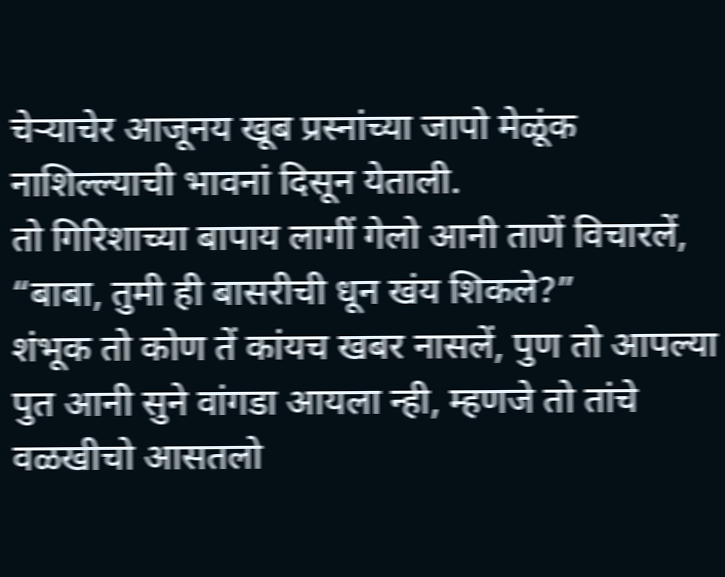चेऱ्याचेर आजूनय खूब प्रस्नांच्या जापो मेळूंक नाशिल्ल्याची भावनां दिसून येताली.
तो गिरिशाच्या बापाय लागीं गेलो आनी ताणें विचारलें, “बाबा, तुमी ही बासरीची धून खंय शिकले?”
शंभूक तो कोण तें कांयच खबर नासलें, पुण तो आपल्या पुत आनी सुने वांगडा आयला न्ही, म्हणजे तो तांचे वळखीचो आसतलो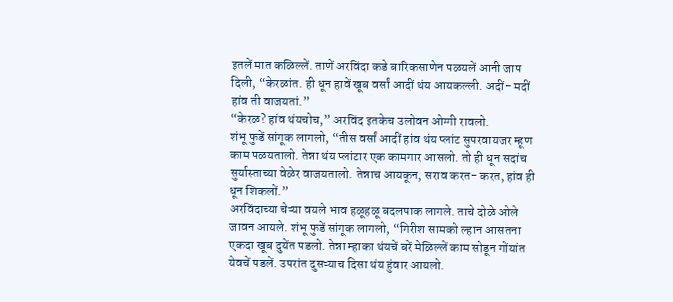इतलें मात कळिल्लें. ताणें अरविंदा कडे बारिकसाणेन पळयलें आनी जाप दिली, “केरळांत. ही धून हावें खूब वर्सां आदीं थंय आयकल्ली. अदीं- मदीं हांव ती वाजयतां.”
“केरळ? हांव थंयचोच,” अरविंद इतकेच उलोवन ओग्गी रावलो.
शंभू फुडें सांगूक लागलो, “तीस वर्सां आदीं हांव थंय प्लांट सुपरवायजर म्हूण काम पळयतालो. तेन्ना थंय प्लांटार एक कामगार आसलो. तो ही धून सदांच सुर्यास्ताच्या वेळेर वाजयतालो. तेन्नाच आयकून, सराव करत- करत, हांव ही धून शिकलों.”
अरविंदाच्या चेऱ्या वयले भाव हळूहळू बदलपाक लागले. ताचे दोळे ओले जावन आयले. शंभू फुडें सांगूक लागलो, “गिरीश सामको ल्हान आसतना एकदा खूब दुयेंत पडलो. तेन्ना म्हाका थंयचें बरें मेळिल्लें काम सोडून गोंयांत येवचें पडलें. उपरांत दुसऱ्याच दिसा थंय हुंवार आयलो.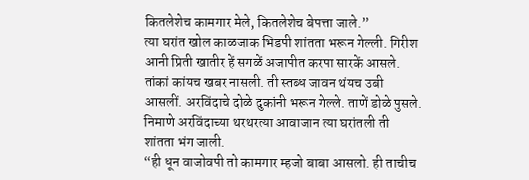कितलेशेच कामगार मेले, कितलेशेच बेपत्ता जाले.”
त्या घरांत खोल काळजाक भिडपी शांतता भरून गेल्ली. गिरीश आनी प्रिती खातीर हें सगळें अजापीत करपा सारकें आसले. तांकां कांयच खबर नासली. ती स्तब्ध जावन थंयच उबी आसलीं. अरविंदाचे दोळे दुकांनी भरून गेल्ले. ताणें डोळे पुसले. निमाणे अरविंदाच्या थरथरत्या आवाजान त्या घरांतली ती शांतता भंग जाली.
“ही धून वाजोवपी तो कामगार म्हजो बाबा आसलो. ही ताचीच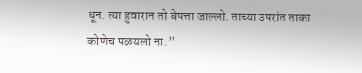धून. त्या हुवारान तो बेपत्ता जाल्लो. ताच्या उपरांत ताका कोणेच पळयलो ना.”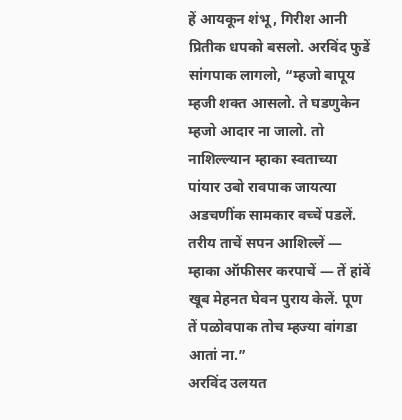हें आयकून शंभू, गिरीश आनी प्रितीक धपको बसलो. अरविंद फुडें सांगपाक लागलो, “म्हजो बापूय म्हजी शक्त आसलो. ते घडणुकेन म्हजो आदार ना जालो. तो नाशिल्ल्यान म्हाका स्वताच्या पांयार उबो रावपाक जायत्या अडचणींक सामकार वच्चें पडलें. तरीय ताचें सपन आशिल्लें — म्हाका ऑफीसर करपाचें — तें हांवें खूब मेहनत घेवन पुराय केलें. पूण तें पळोवपाक तोच म्हज्या वांगडा आतां ना.”
अरविंद उलयत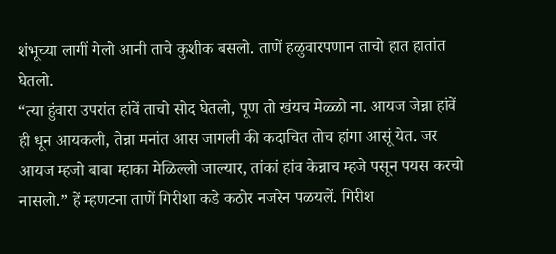शंभूच्या लागीं गेलो आनी ताचे कुशीक बसलो. ताणें हळुवारपणान ताचो हात हातांत घेतलो.
“त्या हुंवारा उपरांत हांवें ताचो सोद घेतलो, पूण तो खंयच मेळ्ळो ना. आयज जेन्ना हांवें ही धून आयकली, तेन्ना मनांत आस जागली की कदाचित तोच हांगा आसूं येत. जर आयज म्हजो बाबा म्हाका मेळिल्लो जाल्यार, तांकां हांव केन्नाच म्हजे पसून पयस करचो नासलो.” हें म्हणटना ताणें गिरीशा कडे कठोर नजरेन पळयलें. गिरीश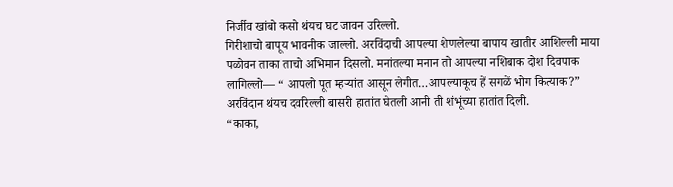निर्जीव खांबो कसो थंयच घट जावन उरिल्लो.
गिरीशाचो बापूय भावनीक जाल्लो. अरविंदाची आपल्या शेणलेल्या बापाय खातीर आशिल्ली माया पळोवन ताका ताचो अभिमान दिसलो. मनांतल्या मनान तो आपल्या नशिबाक दोश दिवपाक लागिल्लो— “ आपलो पूत म्हऱ्यांत आसून लेगीत…आपल्याकूच हें सगळें भोग कित्याक?”
अरविंदान थंयच दवरिल्ली बासरी हातांत घेतली आनी ती शंभूंच्या हातांत दिली.
“काका,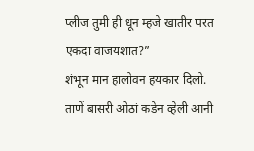प्लीज तुमी ही धून म्हजे खातीर परत एकदा वाजयशात?”
शंभून मान हालोवन हयकार दिलो. ताणें बासरी ओठां कडेन व्हेली आनी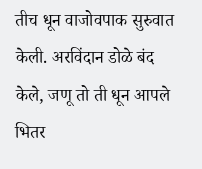तीच धून वाजोवपाक सुरुवात केली. अरविंदान डोळे बंद केले, जणू तो ती धून आपले भितर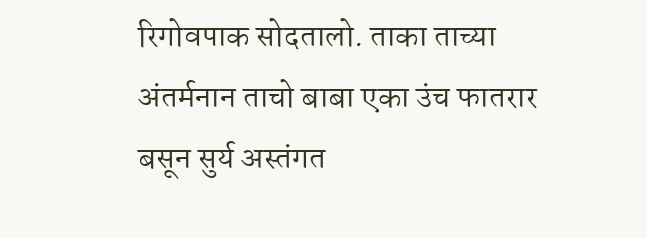रिगोवपाक सोदतालो. ताका ताच्या अंतर्मनान ताचो बाबा एका उंच फातरार बसून सुर्य अस्तंगत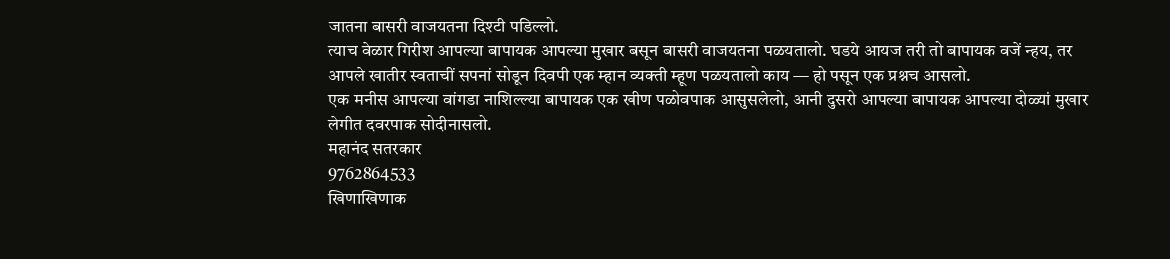जातना बासरी वाजयतना दिश्टी पडिल्लो.
त्याच वेळार गिरीश आपल्या बापायक आपल्या मुखार बसून बासरी वाजयतना पळयतालो. घडये आयज तरी तो बापायक वजें न्हय, तर आपले खातीर स्वताचीं सपनां सोडून दिवपी एक म्हान व्यक्ती म्हूण पळयतालो काय — हो पसून एक प्रश्नच आसलो.
एक मनीस आपल्या वांगडा नाशिल्ल्या बापायक एक खीण पळोवपाक आसुसलेलो, आनी दुसरो आपल्या बापायक आपल्या दोळ्यां मुखार लेगीत दवरपाक सोदीनासलो.
महानंद सतरकार
9762864533
खिणाखिणाक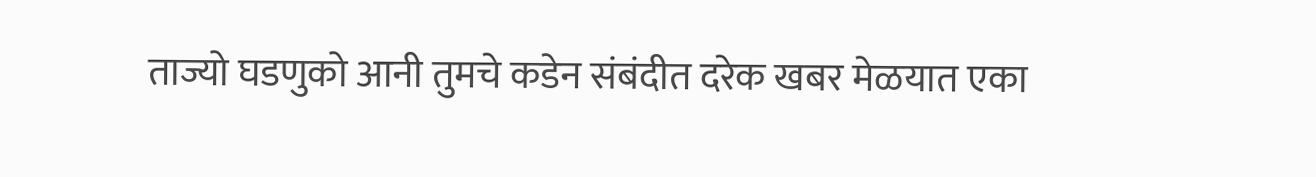ताज्यो घडणुको आनी तुमचे कडेन संबंदीत दरेक खबर मेळयात एका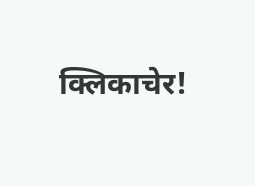क्लिकाचेर!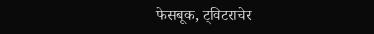फेसबूक, ट्विटराचेर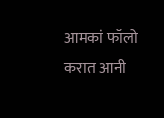आमकां फॉलो करात आनी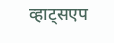व्हाट्सएप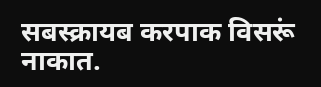सबस्क्रायब करपाक विसरूं नाकात.